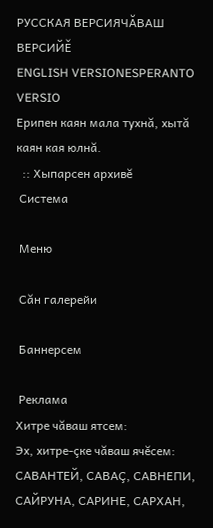РУССКАЯ ВЕРСИЯЧĂВАШ ВЕРСИЙĚ
ENGLISH VERSIONESPERANTO VERSIO
Ерипен каян мала тухнă, хытă каян кая юлнă.
  :: Хыпарсен архивĕ
 Система

 Меню

 Сăн галерейи

 Баннерсем

 Реклама
Хитре чăваш ятсем:
Эх, хитре-çке чăваш ячĕсем: САВАНТЕЙ, САВАÇ, САВНЕПИ, САЙРУНА, САРИНЕ, САРХАН,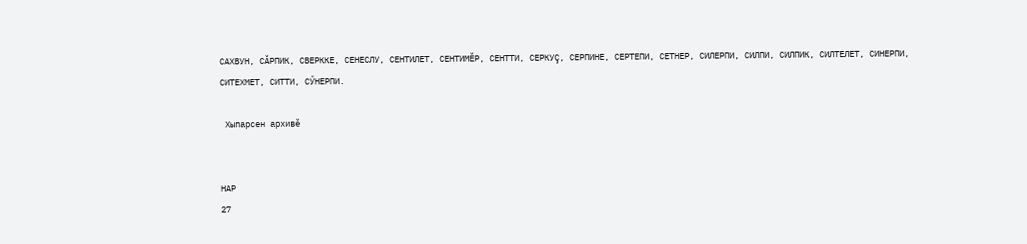САХВУН, СĂРПИК, СВЕРККЕ, СЕНЕСЛУ, СЕНТИЛЕТ, СЕНТИМĔР, СЕНТТИ, СЕРКУÇ, СЕРПИНЕ, СЕРТЕПИ, СЕТНЕР, СИЛЕРПИ, СИЛПИ, СИЛПИК, СИЛТЕЛЕТ, СИНЕРПИ, СИТЕХМЕТ, СИТТИ, СӲНЕРПИ.

 Хыпарсен архивĕ


НАР
27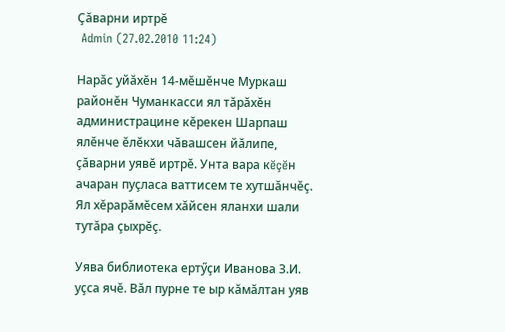Çăварни иртрĕ
 Admin (27.02.2010 11:24)

Нарăс уйăхĕн 14-мĕшĕнче Муркаш районĕн Чуманкасси ял тăрăхĕн администрацине кĕрекен Шарпаш ялĕнче ĕлĕкхи чăвашсен йăлипе, çăварни уявĕ иртрĕ. Унта вара кĕçĕн ачаран пуçласа ваттисем те хутшăнчĕç. Ял хĕрарăмĕсем хăйсен яланхи шали тутăра çыхрĕç.

Уява библиотека ертӳçи Иванова З.И. уçса ячĕ. Вăл пурне те ыр кăмăлтан уяв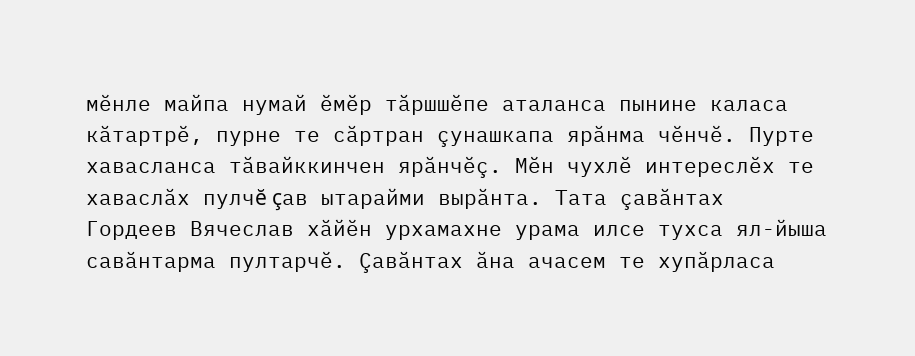мĕнле майпа нумай ĕмĕр тăршшĕпе аталанса пынине каласа кăтартрĕ, пурне те сăртран çунашкапа ярăнма чĕнчĕ. Пурте хавасланса тăвайккинчен ярăнчĕç. Мĕн чухлĕ интереслĕх те хаваслăх пулчĕ çав ытарайми вырăнта. Тата çавăнтах Гордеев Вячеслав хăйĕн урхамахне урама илсе тухса ял-йыша савăнтарма пултарчĕ. Çавăнтах ăна ачасем те хупăрласа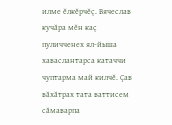илме ĕлкĕрчĕç. Вячеслав кучăра мĕн каç пуличченех ял-йыша хаваслантарса катаччи чуптарма май килчĕ. Çав вăхăтрах тата ваттисем сăмаварпа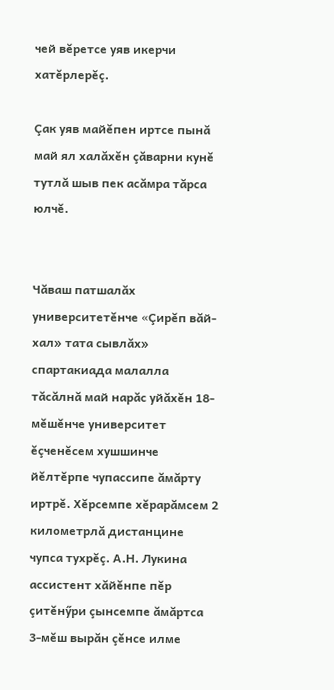чей вĕретсе уяв икерчи хатĕрлерĕç.

Çак уяв майĕпен иртсе пынă май ял халăхĕн çăварни кунĕ тутлă шыв пек асăмра тăрса юлчĕ.


Чăваш патшалăх университетĕнче «Çирĕп вăй-хал» тата сывлăх» спартакиада малалла тăсăлнă май нарăс уйăхĕн 18-мĕшĕнче университет ĕçченĕсем хушшинче йĕлтĕрпе чупассипе ăмăрту иртрĕ. Хĕрсемпе хĕрарăмсем 2 километрлă дистанцине чупса тухрĕç. А.Н. Лукина ассистент хăйĕнпе пĕр çитĕнӳри çынсемпе ăмăртса 3-мĕш вырăн çĕнсе илме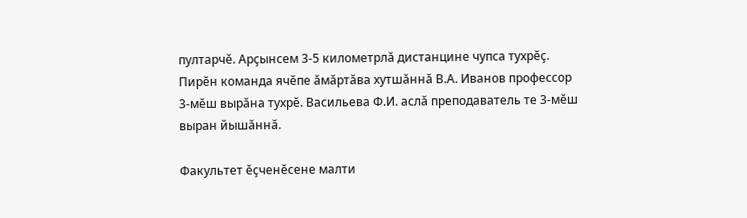пултарчĕ. Арçынсем 3-5 километрлă дистанцине чупса тухрĕç. Пирĕн команда ячĕпе ăмăртăва хутшăннă В.А. Иванов профессор 3-мĕш вырăна тухрĕ. Васильева Ф.И. аслă преподаватель те 3-мĕш выран йышăннă.

Факультет ĕçченĕсене малти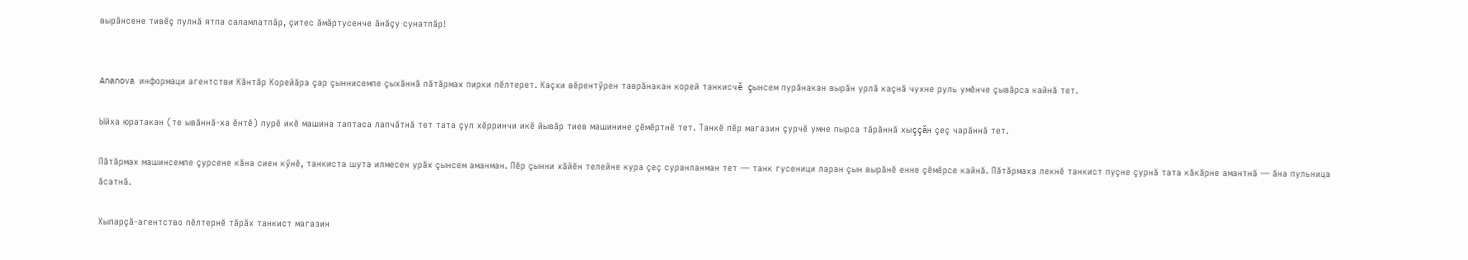вырăнсене тивĕç пулнă ятпа саламлатпăр, çитес ăмăртусенче ăнăçу сунатпăр!


Ananova информаци агентстви Кăнтăр Корейăра çар çыннисемпе çыхăннă пăтăрмах пирки пĕлтерет. Каçхи вĕрентӳрен таврăнакан корей танкисчĕ çынсем пурăнакан вырăн урлă каçнă чухне руль умĕнче çывăрса кайнă тет.

Ыйха юратакан (те ывăннă-ха ĕнтĕ) пурĕ икĕ машина таптаса лапчăтнă тет тата çул хĕрринчи икĕ йывăр тиев машинине çĕмĕртнĕ тет. Танкĕ пĕр магазин çурчĕ умне пырса тăрăннă хыççăн çеç чарăннă тет.

Пăтăрмах машинсемпе çурсене кăна сиен кӳнĕ, танкиста шута илмесен урăх çынсем аманман. Пĕр çынни хăйĕн телейне кура çеç суранланман тет — танк гусеници ларан çын вырăнĕ енне çĕмĕрсе кайнă. Пăтăрмаха лекнĕ танкист пуçне çурнă тата кăкăрне амантнă — ăна пульница ăсатнă.

Хыпарçă-агентство пĕлтернĕ тăрăх танкист магазин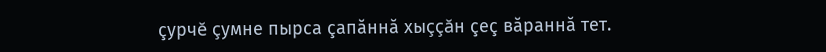çурчĕ çумне пырса çапăннă хыççăн çеç вăраннă тет.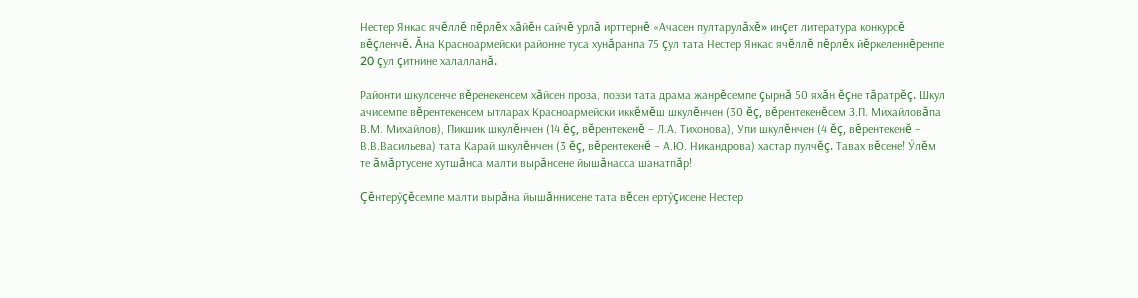Нестер Янкас ячĕллĕ пĕрлĕх хăйĕн сайчĕ урлă ирттернĕ «Ачасен пултарулăхĕ» инçет литература конкурсĕ вĕçленчĕ. Ăна Красноармейски районне туса хунăранпа 75 çул тата Нестер Янкас ячĕллĕ пĕрлĕх йĕркеленнĕренпе 20 çул çитнине халалланă.

Районти шкулсенче вĕренекенсем хăйсен проза, поэзи тата драма жанрĕсемпе çырнă 50 яхăн ĕçне тăратрĕç. Шкул ачисемпе вĕрентекенсем ытларах Красноармейски иккĕмĕш шкулĕнчен (30 ĕç, вĕрентекенĕсем З.П. Михайловăпа В.М. Михайлов), Пикшик шкулĕнчен (14 ĕç, вĕрентекенĕ – Л.А. Тихонова), Упи шкулĕнчен (4 ĕç, вĕрентекенĕ – В.В.Васильева) тата Карай шкулĕнчен (3 ĕç, вĕрентекенĕ – А.Ю. Никандрова) хастар пулчĕç. Тавах вĕсене! Ӳлĕм те ăмăртусене хутшăнса малти вырăнсене йышăнасса шанатпăр!

Çĕнтерӳçĕсемпе малти вырăна йышăннисене тата вĕсен ертӳçисене Нестер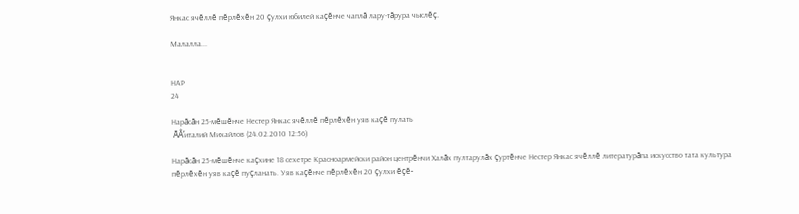Янкас ячĕллĕ пĕрлĕхĕн 20 çулхи юбилей каçĕнче чаплă лару-тăрура чыслĕç.

Малалла...


НАР
24

Нарăсăн 25-мĕшĕнче Нестер Янкас ячĕллĕ пĕрлĕхĕн уяв каçĕ пулать
 ÃÂ’италий Михайлов (24.02.2010 12:56)

Нарăсăн 25-мĕшĕнче каçхине 18 сехетре Красноармейски район центрĕнчи Халăх пултарулăх çуртĕнче Нестер Янкас ячĕллĕ литературăпа искусство тата культура пĕрлĕхĕн уяв каçĕ пуçланать. Уяв каçĕнче пĕрлĕхĕн 20 çулхи ĕçĕ-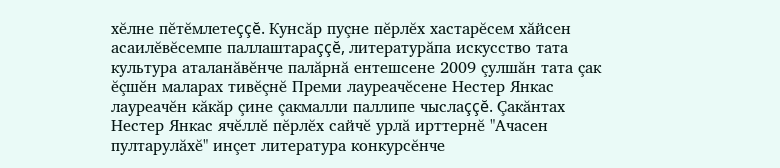хĕлне пĕтĕмлетеççĕ. Кунсăр пуçне пĕрлĕх хастарĕсем хăйсен асаилĕвĕсемпе паллаштараççĕ, литературăпа искусство тата культура аталанăвĕнче палăрнă ентешсене 2009 çулшăн тата çак ĕçшĕн маларах тивĕçнĕ Преми лауреачĕсене Нестер Янкас лауреачĕн кăкăр çине çакмалли паллипе чыслаççĕ. Çакăнтах Нестер Янкас ячĕллĕ пĕрлĕх сайчĕ урлă ирттернĕ "Ачасен пултарулăхĕ" инçет литература конкурсĕнче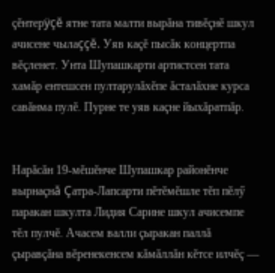çĕнтерÿçĕ ятне тата малти вырăна тивĕçнĕ шкул ачисене чылаççĕ. Уяв каçĕ пысăк концертпа вĕçленет. Унта Шупашкарти артистсен тата хамăр ентешсен пултарулăхĕпе ăсталăхне курса савăнма пулĕ. Пурне те уяв каçне йыхăратпăр.


Нарăсăн 19-мĕшĕнче Шупашкар районĕнче вырнаçнă Çатра-Лапсарти пĕтĕмĕшле тĕп пĕлӳ паракан шкулта Лидия Сарине шкул ачисемпе тĕл пулчĕ. Ачасем валли çыракан паллă çыравçăна вĕренекенсем кăмăллăн кĕтсе илчĕç —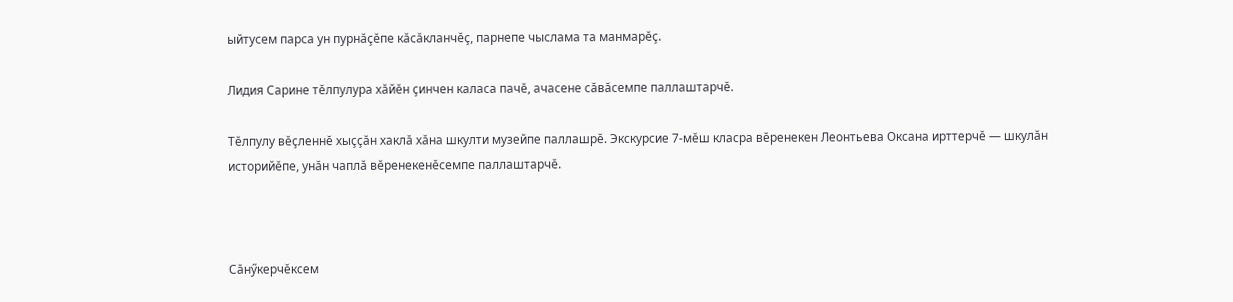ыйтусем парса ун пурнăçĕпе кăсăкланчĕç, парнепе чыслама та манмарĕç.

Лидия Сарине тĕлпулура хăйĕн çинчен каласа пачĕ, ачасене сăвăсемпе паллаштарчĕ.

Тĕлпулу вĕçленнĕ хыççăн хаклă хăна шкулти музейпе паллашрĕ. Экскурсие 7-мĕш класра вĕренекен Леонтьева Оксана ирттерчĕ — шкулăн историйĕпе, унăн чаплă вĕренекенĕсемпе паллаштарчĕ.



Сăнӳкерчĕксем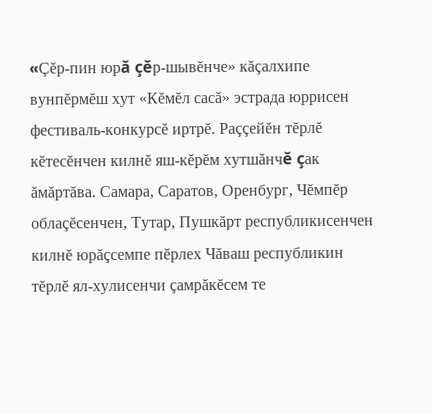«Çĕр-пин юрă çĕр-шывĕнче» кăçалхипе вунпĕрмĕш хут «Кĕмĕл сасă» эстрада юррисен фестиваль-конкурсĕ иртрĕ. Раççейĕн тĕрлĕ кĕтесĕнчен килнĕ яш-кĕрĕм хутшăнчĕ çак ăмăртăва. Самара, Саратов, Оренбург, Чĕмпĕр облаçĕсенчен, Тутар, Пушкăрт республикисенчен килнĕ юрăçсемпе пĕрлех Чăваш республикин тĕрлĕ ял-хулисенчи çамрăкĕсем те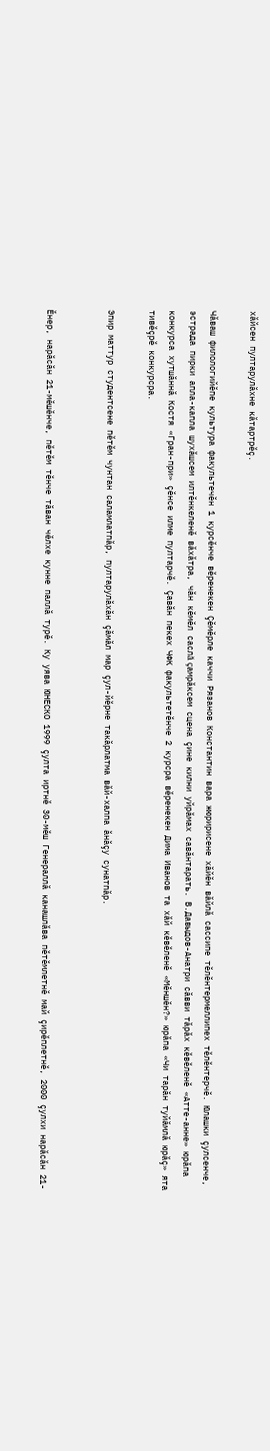хăйсен пултарулăхне кăтартрĕç.

Чăваш филологийĕпе культура факультечĕн 1 курсĕнче вĕренекен Çĕмĕрле каччи Рязанов Константин вара жюририсене хăйĕн вăйлă сассипе тĕлĕнтермеллипех тĕлĕнтерчĕ. Юлашки çулсенче, эстрада пирки апла-капла шухăшсем илтĕнкеленĕ вăхăтра, чăн кĕмĕл саслă çамрăксем сцена çине килни уйрăмах савăнтарать. В.Давыдов-Анатри сăвви тăрăх кĕвĕленĕ «Атте-анне» юрăпа конкурса хутшăннă Костя «Гран-при» çĕнсе илме пултарчĕ. Çавăн пекех ЧФК факультетĕнче 2 курсра вĕренекен Дима Иванов та хăй кĕвĕленĕ «Мĕншĕн?» юрăпа «Чи тарăн туйăмлă юрăç» ята тивĕçрĕ конкурсра.

Эпир маттур студентсене пĕтĕм чунтан саламлатпăр, пултарулăхăн çăмăл мар çул-йĕрне такăрлатма вăй-халпа ăнăçу сунатпăр.


Ĕнер, нарăсăн 21-мĕшĕнче, пĕтĕм тĕнче тăван чĕлхе кунне паллă турĕ. Ку уява ЮНЕСКО 1999 çулта иртнĕ 30-мĕш Генераллă канашлăва пĕтĕмлетнĕ май çирĕплетнĕ, 2000 çулхи нарăсăн 21-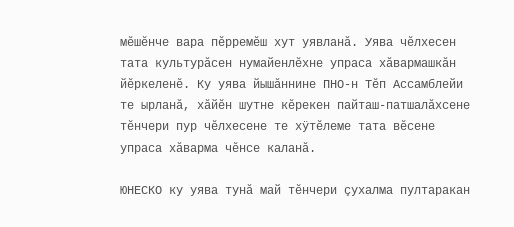мĕшĕнче вара пĕрремĕш хут уявланă. Уява чĕлхесен тата культурăсен нумайенлĕхне упраса хăвармашкăн йĕркеленĕ. Ку уява йышăннине ПНО-н Тĕп Ассамблейи те ырланă, хăйĕн шутне кĕрекен пайташ-патшалăхсене тĕнчери пур чĕлхесене те хÿтĕлеме тата вĕсене упраса хăварма чĕнсе каланă.

ЮНЕСКО ку уява тунă май тĕнчери çухалма пултаракан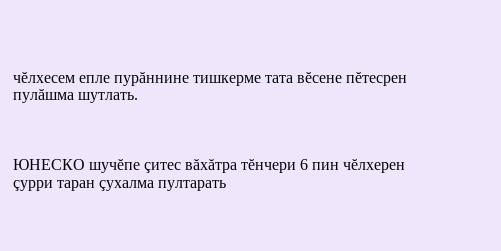чĕлхесем епле пурăннине тишкерме тата вĕсене пĕтесрен пулăшма шутлать.



ЮНЕСКО шучĕпе çитес вăхăтра тĕнчери 6 пин чĕлхерен çурри таран çухалма пултарать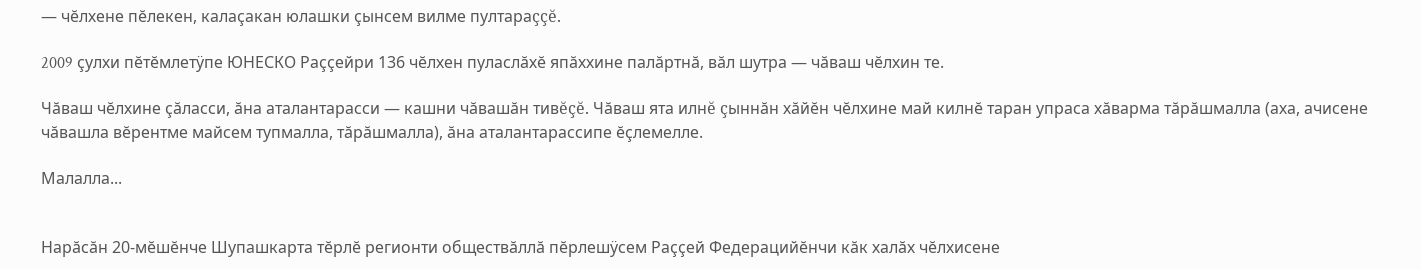— чĕлхене пĕлекен, калаçакан юлашки çынсем вилме пултараççĕ.

2009 çулхи пĕтĕмлетÿпе ЮНЕСКО Раççейри 136 чĕлхен пуласлăхĕ япăххине палăртнă, вăл шутра — чăваш чĕлхин те.

Чăваш чĕлхине çăласси, ăна аталантарасси — кашни чăвашăн тивĕçĕ. Чăваш ята илнĕ çыннăн хăйĕн чĕлхине май килнĕ таран упраса хăварма тăрăшмалла (аха, ачисене чăвашла вĕрентме майсем тупмалла, тăрăшмалла), ăна аталантарассипе ĕçлемелле.

Малалла...


Нарăсăн 20-мĕшĕнче Шупашкарта тĕрлĕ регионти обществăллă пĕрлешÿсем Раççей Федерацийĕнчи кăк халăх чĕлхисене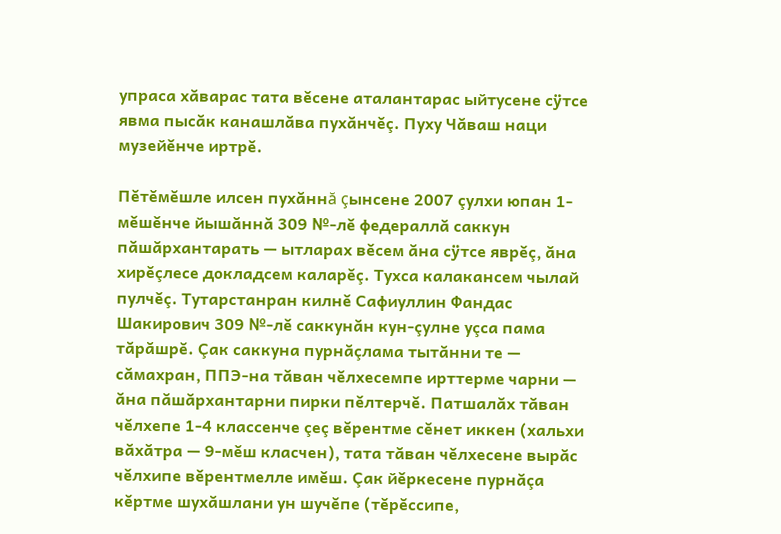упраса хăварас тата вĕсене аталантарас ыйтусене сÿтсе явма пысăк канашлăва пухăнчĕç. Пуху Чăваш наци музейĕнче иртрĕ.

Пĕтĕмĕшле илсен пухăннă çынсене 2007 çулхи юпан 1-мĕшĕнче йышăннă 309 №-лĕ федераллă саккун пăшăрхантарать — ытларах вĕсем ăна сÿтсе яврĕç, ăна хирĕçлесе докладсем каларĕç. Тухса калакансем чылай пулчĕç. Тутарстанран килнĕ Сафиуллин Фандас Шакирович 309 №-лĕ саккунăн кун-çулне уçса пама тăрăшрĕ. Çак саккуна пурнăçлама тытăнни те — сăмахран, ППЭ-на тăван чĕлхесемпе ирттерме чарни — ăна пăшăрхантарни пирки пĕлтерчĕ. Патшалăх тăван чĕлхепе 1-4 классенче çеç вĕрентме сĕнет иккен (хальхи вăхăтра — 9-мĕш класчен), тата тăван чĕлхесене вырăс чĕлхипе вĕрентмелле имĕш. Çак йĕркесене пурнăçа кĕртме шухăшлани ун шучĕпе (тĕрĕссипе,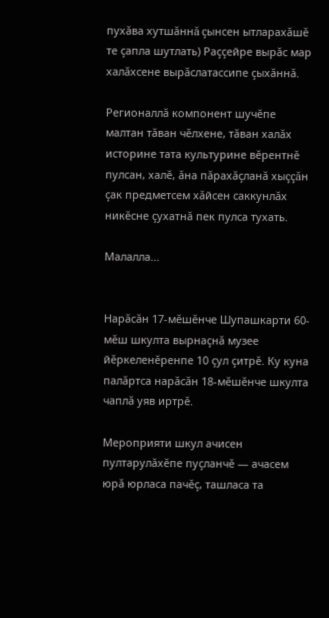пухăва хутшăннă çынсен ытларахăшĕ те çапла шутлать) Раççейре вырăс мар халăхсене вырăслатассипе çыхăннă.

Регионаллă компонент шучĕпе малтан тăван чĕлхене, тăван халăх историне тата культурине вĕрентнĕ пулсан, халĕ, ăна пăрахăçланă хыççăн çак предметсем хăйсен саккунлăх никĕсне çухатнă пек пулса тухать.

Малалла...


Нарăсăн 17-мĕшĕнче Шупашкарти 60-мĕш шкулта вырнаçнă музее йĕркеленĕренпе 10 çул çитрĕ. Ку куна палăртса нарăсăн 18-мĕшĕнче шкулта чаплă уяв иртрĕ.

Мероприяти шкул ачисен пултарулăхĕпе пуçланчĕ — ачасем юрă юрласа пачĕç, ташласа та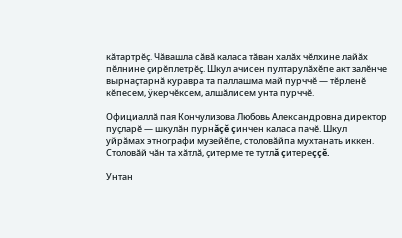кăтартрĕç. Чăвашла сăвă каласа тăван халăх чĕлхине лайăх пĕлнине çирĕплетрĕç. Шкул ачисен пултарулăхĕпе акт залĕнче вырнаçтарнă куравра та паллашма май пурччĕ — тĕрленĕ кĕпесем, ÿкерчĕксем, алшăлисем унта пурччĕ.

Официаллă пая Кончулизова Любовь Александровна директор пуçларĕ — шкулăн пурнăçĕ çинчен каласа пачĕ. Шкул уйрăмах этнографи музейĕпе, столовăйпа мухтанать иккен. Столовăй чăн та хăтлă, çитерме те тутлă çитереççĕ.

Унтан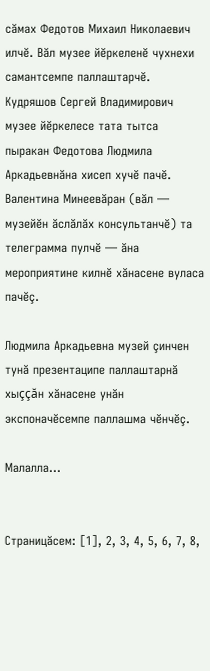сăмах Федотов Михаил Николаевич илчĕ. Вăл музее йĕркеленĕ чухнехи самантсемпе паллаштарчĕ. Кудряшов Сергей Владимирович музее йĕркелесе тата тытса пыракан Федотова Людмила Аркадьевнăна хисеп хучĕ пачĕ. Валентина Минеевăран (вăл — музейĕн ăслăлăх консультанчĕ) та телеграмма пулчĕ — ăна мероприятине килнĕ хăнасене вуласа пачĕç.

Людмила Аркадьевна музей çинчен тунă презентаципе паллаштарнă хыççăн хăнасене унăн экспоначĕсемпе паллашма чĕнчĕç.

Малалла...


Страницăсем: [1], 2, 3, 4, 5, 6, 7, 8,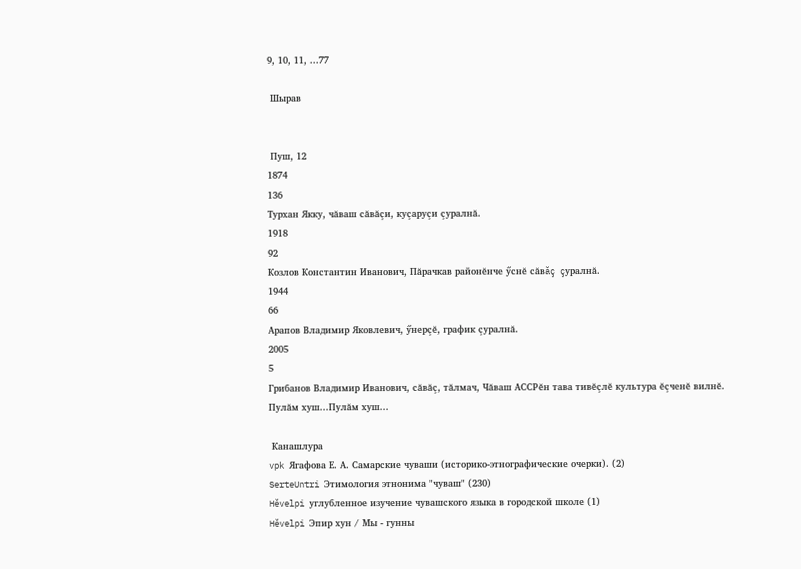9, 10, 11, ...77

 Шырав


 Пуш, 12
1874
136
Турхан Якку, чăваш сăвăçи, куçаруçи çуралнă.
1918
92
Козлов Константин Иванович, Пăрачкав районĕнче ӳснĕ сăвăç çуралнă.
1944
66
Арапов Владимир Яковлевич, ӳнерçĕ, график çуралнă.
2005
5
Грибанов Владимир Иванович, сăвăç, тăлмач, Чăваш АССРĕн тава тивĕçлĕ культура ĕçченĕ вилнĕ.
Пулăм хуш...Пулăм хуш...

 Канашлура
vpk Ягафова Е. А. Самарские чуваши (историко-этнографические очерки). (2)
SerteUntri Этимология этнонима "чуваш" (230)
Hĕvelpi углубленное изучение чувашского языка в городской школе (1)
Hĕvelpi Эпир хун / Мы - гунны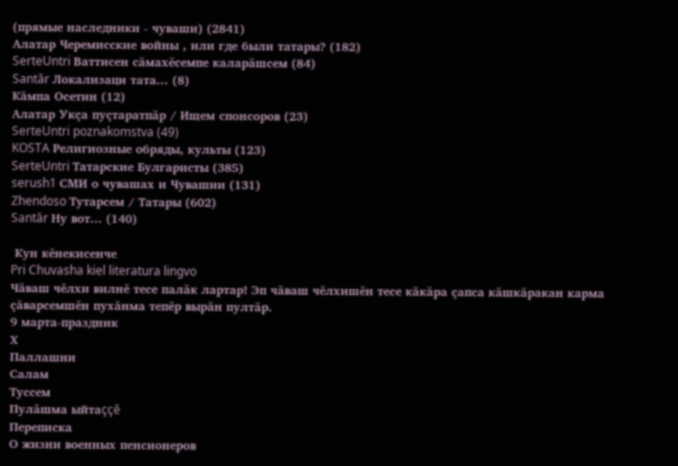(прямые наследники - чуваши) (2841)
Алатар Черемисские войны , или где были татары? (182)
SerteUntri Ваттисен сăмахĕсемпе каларăшсем (84)
Santăr Локализаци тата... (8)
Кăмпа Осетин (12)
Алатар Укçа пуçтаратпăр / Ищем спонсоров (23)
SerteUntri poznakomstva (49)
KOSTA Религиозные обряды, культы (123)
SerteUntri Татарские Булгаристы (385)
serush1 СМИ о чувашах и Чувашии (131)
Zhendoso Тутарсем / Татары (602)
Santăr Ну вот... (140)

 Кун кĕнекисенче
Pri Chuvasha kiel literatura lingvo
Чăваш чĕлхи вилнĕ тесе палăк лартар! Эп чăваш чĕлхишĕн тесе кăкăра çапса кăшкăракан карма çăварсемшĕн пухăнма тепĕр вырăн пултăр.
9 марта-праздник
Х
Паллашни
Салам
Туссем
Пулăшма ыйтаççĕ
Переписка
О жизни военных пенсионеров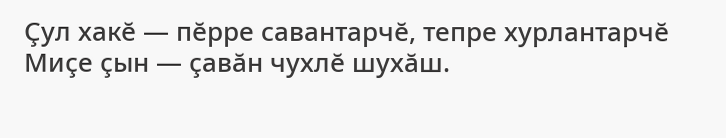Çул хакĕ — пĕрре савантарчĕ, тепре хурлантарчĕ
Миçе çын — çавăн чухлĕ шухăш.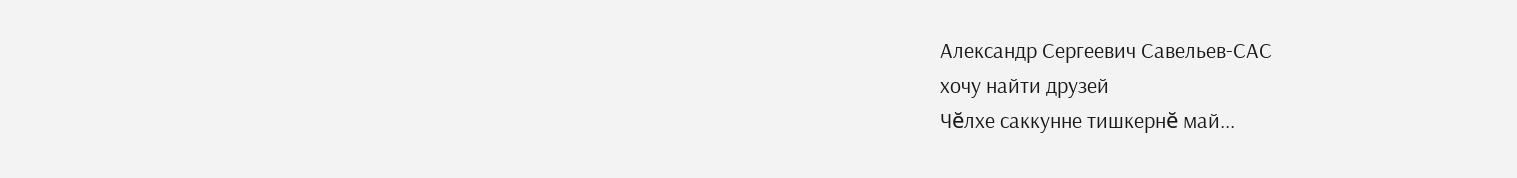Александр Сергеевич Савельев-САС
хочу найти друзей
Чĕлхе саккунне тишкернĕ май...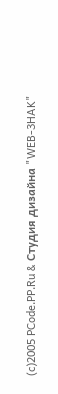(c)2005 PCode.PP.Ru & Студия дизайна "WEB-3HAK"